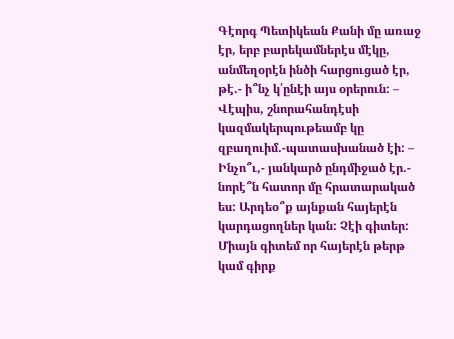Գէորգ Պետիկեան Քանի մը առաջ էր, երբ բարեկամներէս մէկը, անմեղօրէն ինծի հարցուցած էր, թէ.- ի՞նչ կ՛ընէի այս օրերուն: – Վէպիս, շնորահանդէսի կազմակերպութեամբ կը զբաղուիմ.-պատասխանած էի: – Ինչո՞ւ,- յանկարծ ընդմիջած էր.- նորէ՞ն հատոր մը հրատարակած ես: Արդեօ՞ք այնքան հայերէն կարդացողներ կան: Չէի գիտեր: Միայն գիտեմ որ հայերէն թերթ կամ գիրք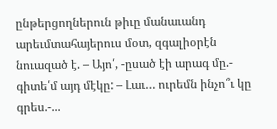ընթերցողներուն թիւը մանաւանդ արեւմտահայերուս մօտ, զգալիօրէն նուազած է. – Այո՛, -ըսած էի արագ մը.- գիտե՛մ այդ մէկը: – Լաւ… ուրեմն ինչո՞ւ կը գրես.-...